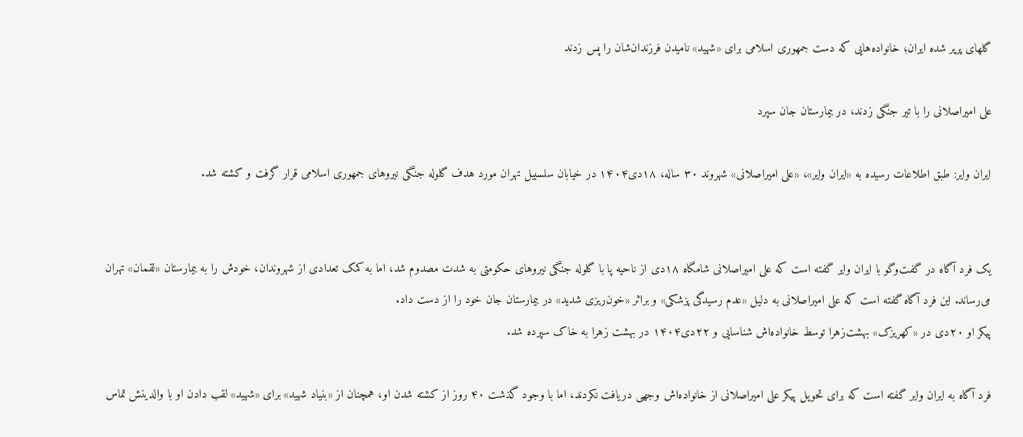گلهای پرپر شده ایران؛ خانواده‌هایی که دست جمهوری اسلامی برای «شهید» نامیدن فرزندان‌شان را پس زدند

علی امیراصلانی را با تیر جنگی زدند، در بیمارستان جان سپرد

ایران وایر: طبق اطلاعات رسیده به «ایران وایر»، «علی امیراصلانی» شهروند ۳۰ ساله، ۱۸دی۱۴۰۴ در خیابان سلسبیل تهران مورد هدف گلوله جنگی نیروهای جمهوری اسلامی قرار گرفت و کشته شد.


یک فرد آگاه در گفت‌وگو با ایران وایر گفته است که علی امیراصلانی شامگاه ۱۸دی از ناحیه پا با گلوله جنگی نیروهای حکومتی به شدت مصدوم شد، اما به کمک تعدادی از شهروندان، خودش را به بیمارستان «لقمان» تهران می‌رساند. این فرد آگاه گفته است که علی امیراصلانی به دلیل «عدم رسیدگی پزشکی» و براثر «خون‌ریزی شدید» در بیمارستان جان خود را از دست داد.
پیکر او ۲۰دی در «کهریزک» بهشت‌زهرا توسط خانواده‌اش شناسایی و ۲۲دی۱۴۰۴ در بهشت زهرا به خاک سپرده شد.

فرد آگاه به ایران وایر گفته است که برای تحویل پیکر علی امیراصلانی از خانواده‌اش وجهی دریافت نکردند، اما با وجود گذشت ۴۰ روز از کشته شدن او، همچنان از «بنیاد شهید» برای «شهید» لقب دادن او با والدینش تماس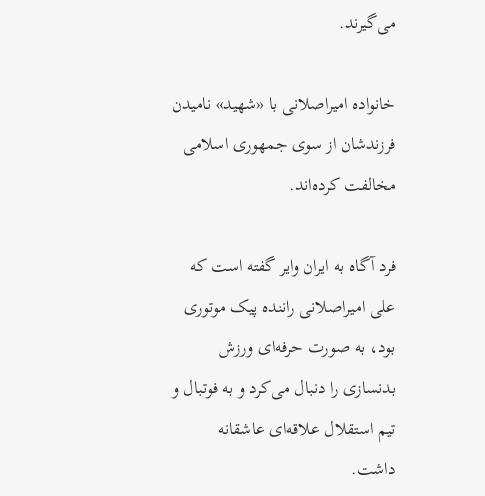می‌گیرند.

خانواده امیراصلانی با «شهید» نامیدن فرزندشان از سوی جمهوری اسلامی مخالفت کرده‌اند.

فرد آگاه به ایران وایر گفته است که علی امیراصلانی راننده پیک موتوری بود، به صورت حرفه‌ای ورزش بدنسازی را دنبال می‌کرد و به فوتبال و تیم استقلال علاقه‌ای عاشقانه داشت.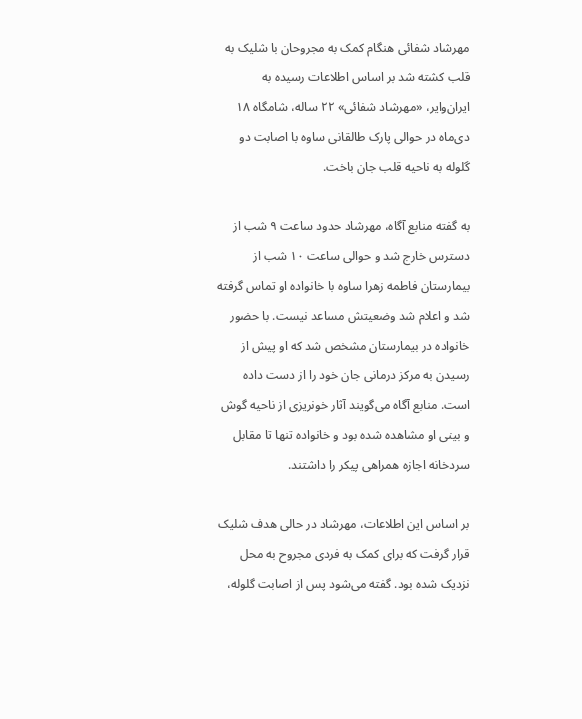مهرشاد شفائی هنگام کمک به مجروحان با شلیک به قلب کشته شد بر اساس اطلاعات رسیده به ایران‌وایر، «مهرشاد شفائی» ۲۲ ساله، شامگاه ۱۸ دی‌ماه در حوالی پارک طالقانی ساوه با اصابت دو گلوله به ناحیه قلب جان باخت.

به گفته منابع آگاه، مهرشاد حدود ساعت ۹ شب از دسترس خارج شد و حوالی ساعت ۱۰ شب از بیمارستان فاطمه زهرا ساوه با خانواده او تماس گرفته شد و اعلام شد وضعیتش مساعد نیست. با حضور خانواده در بیمارستان مشخص شد که او پیش از رسیدن به مرکز درمانی جان خود را از دست داده است. منابع آگاه می‌گویند آثار خونریزی از ناحیه گوش و بینی او مشاهده شده بود و خانواده تنها تا مقابل سردخانه اجازه همراهی پیکر را داشتند.

بر اساس این اطلاعات، مهرشاد در حالی هدف شلیک قرار گرفت که برای کمک به فردی مجروح به محل نزدیک شده بود. گفته می‌شود پس از اصابت گلوله،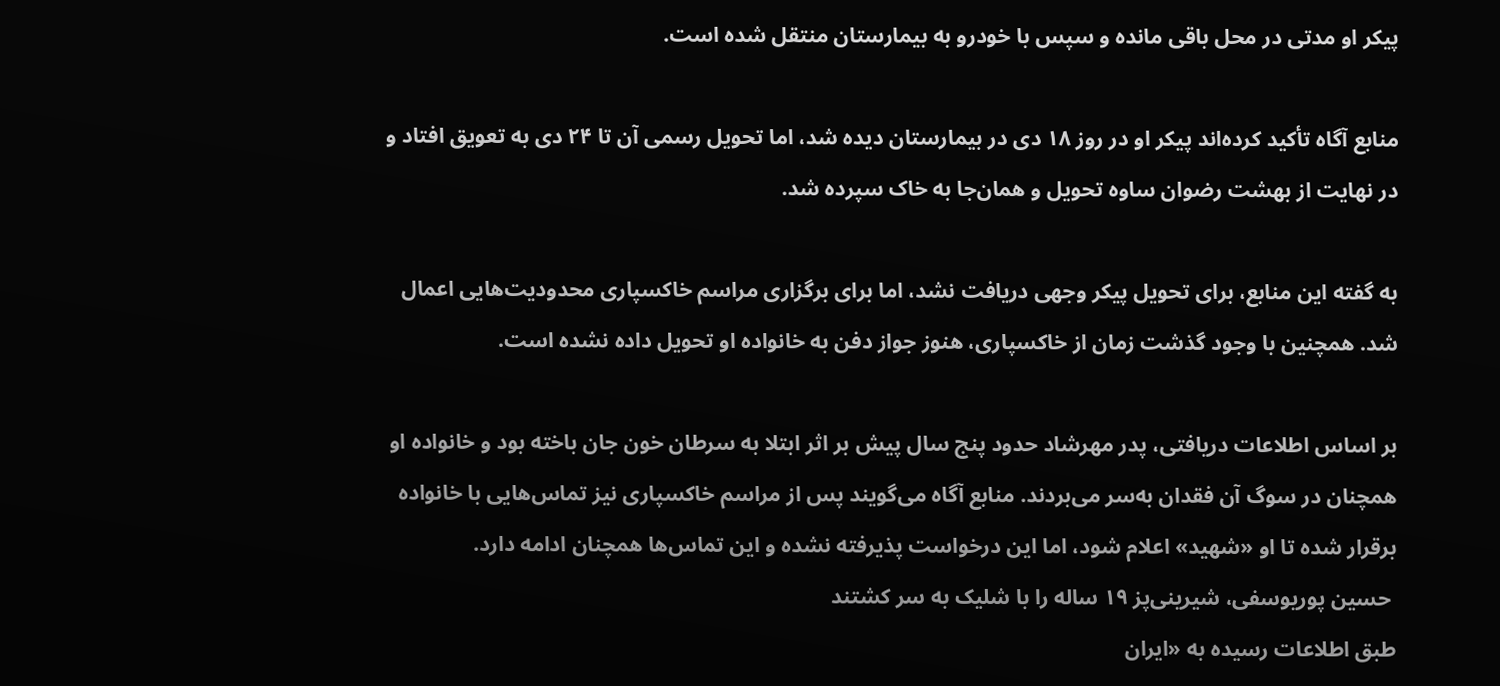پیکر او مدتی در محل باقی مانده و سپس با خودرو به بیمارستان منتقل شده است.

منابع آگاه تأکید کرده‌اند پیکر او در روز ۱۸ دی در بیمارستان دیده شد، اما تحویل رسمی آن تا ۲۴ دی به تعویق افتاد و در نهایت از بهشت رضوان ساوه تحویل و همان‌جا به خاک سپرده شد.

به گفته این منابع، برای تحویل پیکر وجهی دریافت نشد، اما برای برگزاری مراسم خاکسپاری محدودیت‌هایی اعمال شد. همچنین با وجود گذشت زمان از خاکسپاری، هنوز جواز دفن به خانواده او تحویل داده نشده است.

بر اساس اطلاعات دریافتی، پدر مهرشاد حدود پنج سال پیش بر اثر ابتلا به سرطان خون جان باخته بود و خانواده او همچنان در سوگ آن فقدان به‌سر می‌بردند. منابع آگاه می‌گویند پس از مراسم خاکسپاری نیز تماس‌هایی با خانواده برقرار شده تا او «شهید» اعلام شود، اما این درخواست پذیرفته نشده و این تماس‌ها همچنان ادامه دارد.
 حسین پوریوسفی، شیرینی‌پز ۱۹ ساله را با شلیک به سر کشتند
طبق اطلاعات رسیده به «ایران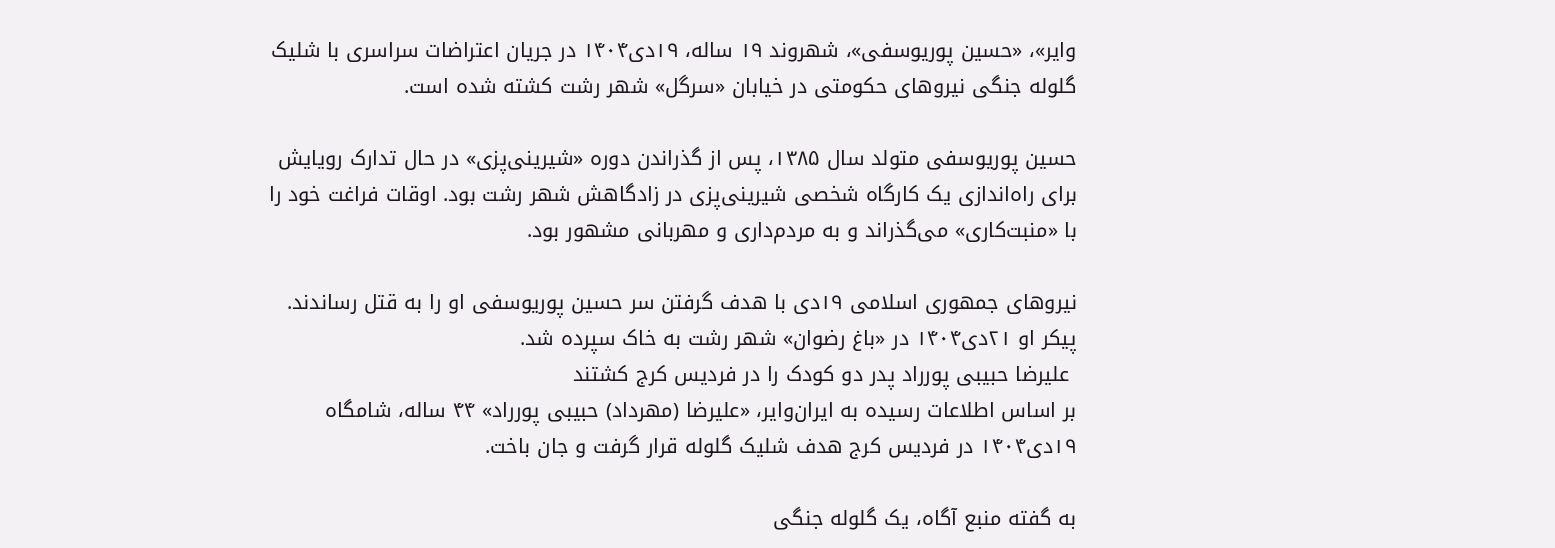وایر»، «حسین پوریوسفی»، شهروند ۱۹ ساله، ۱۹دی۱۴۰۴ در جریان اعتراضات سراسری با شلیک گلوله جنگی نیروهای حکومتی در خیابان «سرگل» شهر رشت کشته شده است.

حسین پوریوسفی متولد سال ۱۳۸۵، پس از گذراندن دوره‌ «شیرینی‌پزی» در حال تدارک رویایش برای راه‌اندازی یک کارگاه شخصی شیرینی‌پزی در زادگاهش شهر رشت بود. اوقات فراغت خود را با «منبت‌کاری» می‌گذراند و به مردم‌داری و مهربانی مشهور بود.

نیروهای جمهوری اسلامی ۱۹دی با هدف گرفتن سر حسین پوریوسفی او را به قتل رساندند. پیکر او ۲۱دی۱۴۰۴ در «باغ رضوان» شهر رشت به خاک سپرده شد.
 علیرضا حبیبی پورراد پدر دو کودک را در فردیس کرج کشتند
بر اساس اطلاعات رسیده به ایران‌وایر، «علیرضا (مهرداد) حبیبی پورراد» ۴۴ ساله، شامگاه ۱۹دی‌۱۴۰۴ در فردیس کرج هدف شلیک گلوله قرار گرفت و جان باخت.

به گفته منبع آگاه، یک گلوله جنگی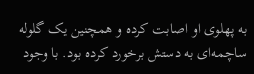به پهلوی او اصابت کرده و همچنین یک گلوله ساچمه‌ای به دستش برخورد کرده بود. با وجود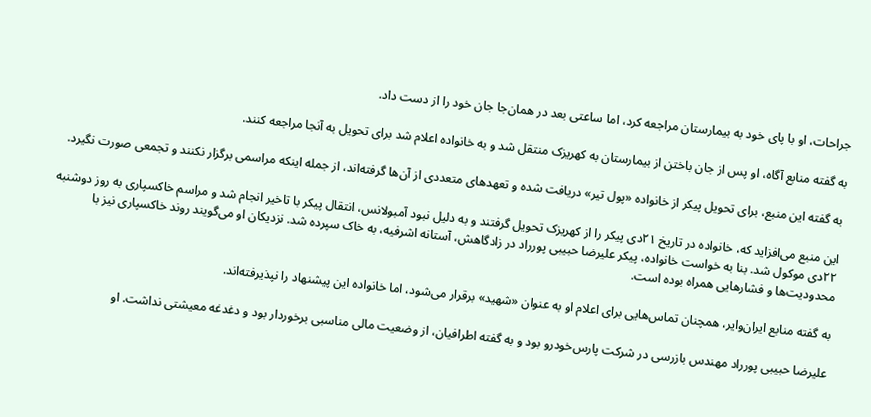جراحات، او با پای خود به بیمارستان مراجعه کرد، اما ساعتی بعد در همان‌جا جان خود را از دست داد.

به گفته منابع آگاه، او پس از جان باختن از بیمارستان به کهریزک منتقل شد و به خانواده اعلام شد برای تحویل به آنجا مراجعه کنند.

به گفته این منبع، برای تحویل پیکر از خانواده «پول تیر» دریافت شده و تعهدهای متعددی از آن‌ها گرفته‌اند، از جمله اینکه مراسمی برگزار نکنند و تجمعی صورت نگیرد.

این منبع می‌افزاید که، خانواده در تاریخ ۲۱دی پیکر را از کهریزک تحویل گرفتند و به دلیل نبود آمبولانس، انتقال پیکر با تاخیر انجام شد و مراسم خاکسپاری به روز دوشنبه ۲۲دی موکول شد. بنا به خواست خانواده، پیکر علیرضا حبیبی پورراد در زادگاهش، آستانه اشرفیه، به خاک سپرده شد. نزدیکان او می‌گویند روند خاکسپاری نیز با محدودیت‌ها و فشارهایی همراه بوده است.

به گفته منابع ایران‌وایر، همچنان تماس‌هایی برای اعلام او به عنوان «شهید» برقرار می‌شود، اما خانواده این پیشنهاد را نپذیرفته‌اند.

علیرضا حبیبی پورراد مهندس بازرسی در شرکت پارس‌خودرو بود و به گفته اطرافیان، از وضعیت مالی مناسبی برخوردار بود و دغدغه معیشتی نداشت. او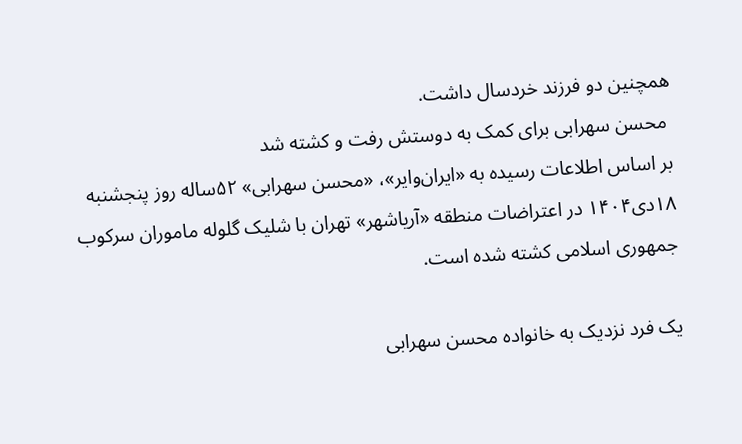همچنین دو فرزند خردسال داشت.
 محسن سهرابی برای کمک به دوستش رفت و کشته شد
بر اساس اطلاعات رسیده به «ایران‌وایر»، «محسن سهرابی» ۵۲ساله روز پنجشنبه ۱۸دی۱۴۰۴ در اعتراضات منطقه «آریاشهر» تهران با شلیک گلوله ماموران سرکوب جمهوری اسلامی کشته شده است.

یک فرد نزدیک به خانواده محسن سهرابی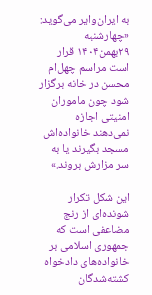به ایران‌وایر می‌گوید: «چهارشنبه ۲۹بهمن۱۴۰۴ قرار است مراسم چهل‌ام محسن در خانه برگزار شود چون ماموران امنیتی اجازه نمی‌دهند خانواده‌اش مسجد بگیرند یا به سر مزارش بروند.»

این شکل تکرار شونده‌ای از رنج مضاعفی است که جمهوری اسلامی بر خانواده‌های دادخواه کشته‌شدگان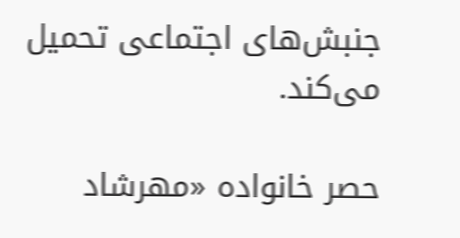جنبش‌های اجتماعی تحمیل می‌کند.

حصر خانواده «مهرشاد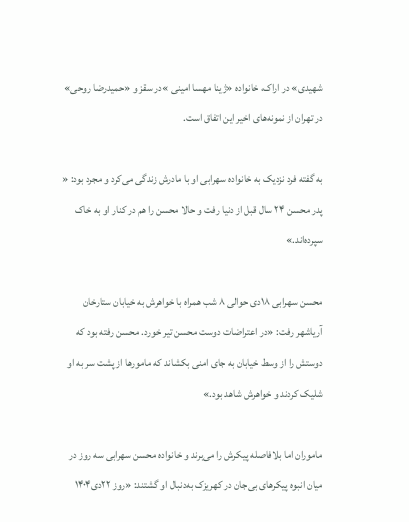شهیدی» در اراک، خانواده «ژینا مهسا امینی »در سقز و «حمیدرضا روحی» در تهران از نمونه‌های اخیر این اتفاق است.

به گفته فرد نزدیک به خانواده سهرابی او با مادرش زندگی می‌کرد و مجرد بود: « پدر محسن ۲۴ سال قبل از دنیا رفت و حالا محسن را هم در کنار او به خاک سپرده‌اند.»

محسن سهرابی ۱۸دی حوالی ۸ شب همراه با خواهرش به خیابان ستارخان آریاشهر رفت: «در اعتراضات دوست محسن تیر خورد. محسن رفته بود که دوستش را از وسط خیابان به جای امنی بکشاند که مامورها از پشت سر به او شلیک کردند و خواهرش شاهد بود.»

ماموران اما بلافاصله پیکرش را می‌برند و خانواده محسن سهرابی سه روز در میان انبوه پیکرهای بی‌جان در کهریزک به‌دنبال او گشتند: «روز ۲۲دی۱۴۰۴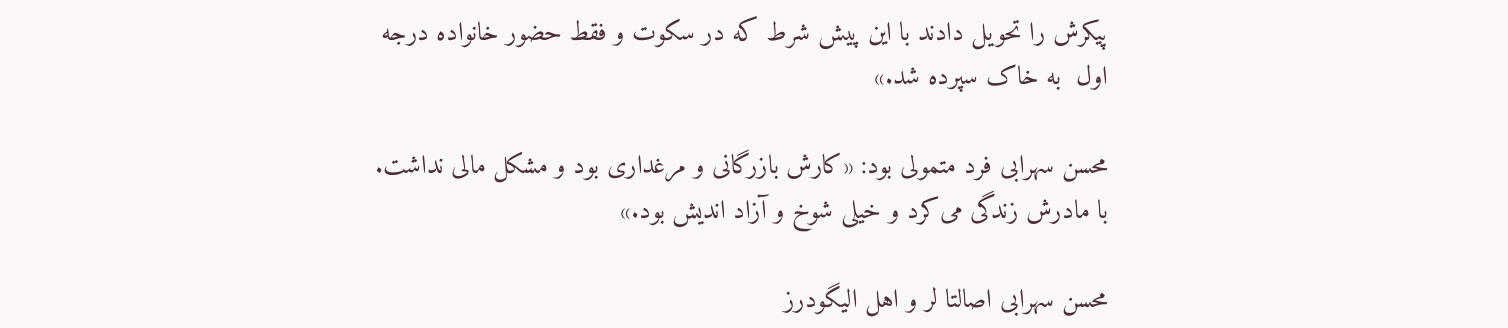پیکرش را تحویل دادند با این پیش شرط که در سکوت و فقط حضور خانواده درجه اول  به خاک سپرده شد.»

محسن سهرابی فرد متمولی بود: «کارش بازرگانی و مرغداری بود و مشکل مالی نداشت. با مادرش زندگی می‌کرد و خیلی شوخ و آزاد اندیش بود.»

محسن سهرابی اصالتا لر و اهل الیگودرز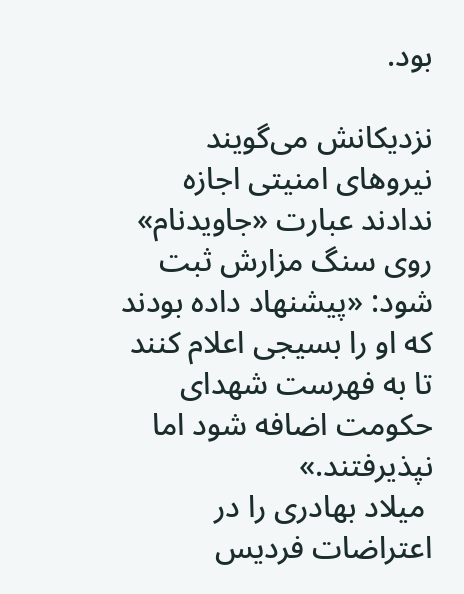بود.

نزدیکانش می‌گویند نیروهای امنیتی اجازه ندادند عبارت «جاویدنام» روی سنگ مزارش ثبت شود: «پیشنهاد داده بودند که او را بسیجی اعلام کنند تا به فهرست شهدای حکومت اضافه شود اما نپذیرفتند.»
 میلاد بهادری را در اعتراضات فردیس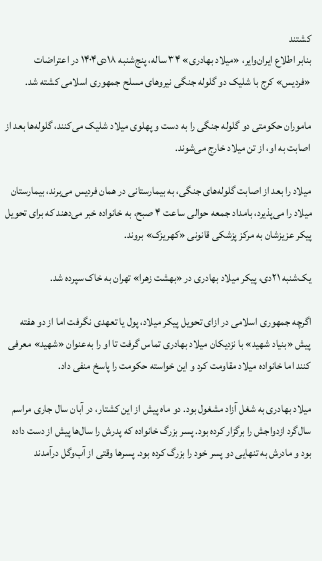کشتند
بنابر اطلاع ایران‌وایر، «میلاد بهادری» ۳۴ ساله، پنج‌شنبه ۱۸دی۱۴۰۴ در اعتراضات «فردیس» کرج با شلیک دو گلوله جنگی نیروهای مسلح جمهوری اسلامی کشته شد.

ماموران حکومتی دو گلوله جنگی را به دست و پهلوی میلاد شلیک می‌کنند،‌ گلوله‌ها بعد از اصابت به او، از تن میلاد خارج می‌شوند.

میلاد را بعد از اصابت گلوله‌های جنگی، به بیمارستانی در همان فردیس می‌برند، بیمارستان میلاد را می‌پذیرد، بامداد جمعه حوالی ساعت ۴ صبح، به خانواده خبر می‌دهند که برای تحویل پیکر عزیزشان به مرکز پزشکی قانونی «کهریزک» بروند.

یک‌شنبه ۲۱دی، پیکر میلاد بهادری در «بهشت زهرا» تهران به خاک سپرده شد.

اگرچه جمهوری اسلامی در ازای تحویل پیکر میلاد، پول یا تعهدی نگرفت اما از دو هفته پیش «بنیاد شهید» با نزدیکان میلاد بهادری تماس گرفت تا او را به‌عنوان «شهید» معرفی کنند اما خانواده میلاد مقاومت کرد و این خواسته حکومت را پاسخ منفی داد.

میلاد بهادری به شغل آزاد مشغول بود. دو ماه پیش از این کشتار، در آبان سال جاری مراسم سال‌گرد ازدواجش را برگزار کرده بود. پسر بزرگ خانواده که پدرش را سال‌ها پیش از دست داده بود و مادرش به تنهایی دو پسر خود را بزرگ کرده بود. پسرها وقتی از آب‌وگل درآمدند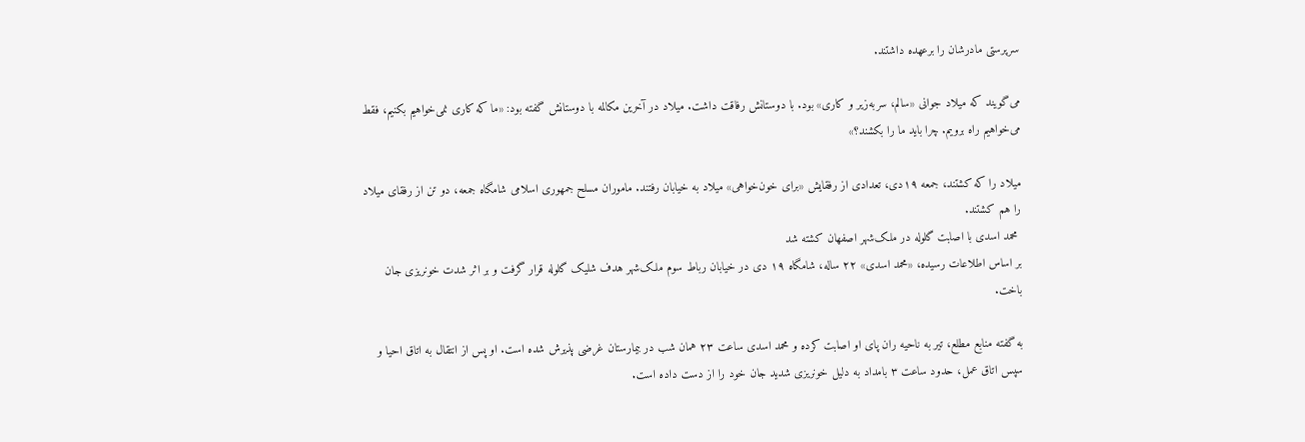سرپرستی مادرشان را برعهده داشتند.

می‌گویند که میلاد جوانی «سالم، سربه‌زیر و کاری» بود. با دوستانش رفاقت داشت. میلاد در آخرین مکالمه‌ با دوستانش گفته بود: «ما که کاری نمی‌خواهیم بکنیم، فقط می‌خواهیم راه برویم. چرا باید ما را بکشند؟»

میلاد را که کشتند، جمعه ۱۹دی، تعدادی از رفقایش «برای خون‌خواهی» میلاد به خیابان رفتند. ماموران مسلح جمهوری اسلامی شامگاه جمعه، دو تن از رفقای میلاد را هم کشتند.
 محمد اسدی با اصابت گلوله در ملک‌شهر اصفهان کشته شد
بر اساس اطلاعات رسیده، «محمد اسدی» ۲۲ ساله، شامگاه ۱۹ دی در خیابان رباط سوم ملک‌شهر هدف شلیک گلوله قرار گرفت و بر اثر شدت خونریزی جان باخت.

به گفته منابع مطلع، تیر به ناحیه ران پای او اصابت کرده و محمد اسدی ساعت ۲۳ همان شب در بیمارستان غرضی پذیرش شده است. او پس از انتقال به اتاق احیا و سپس اتاق عمل، حدود ساعت ۳ بامداد به دلیل خونریزی شدید جان خود را از دست داده است.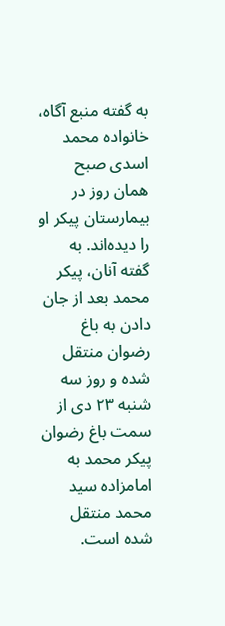به گفته منبع آگاه، خانواده محمد اسدی صبح همان روز در بیمارستان پیکر او را دیده‌اند. به گفته آنان، پیکر محمد بعد از جان دادن به باغ رضوان منتقل شده و روز سه شنبه ۲۳ دی از سمت باغ رضوان پیکر محمد به امامزاده سید محمد منتقل شده است.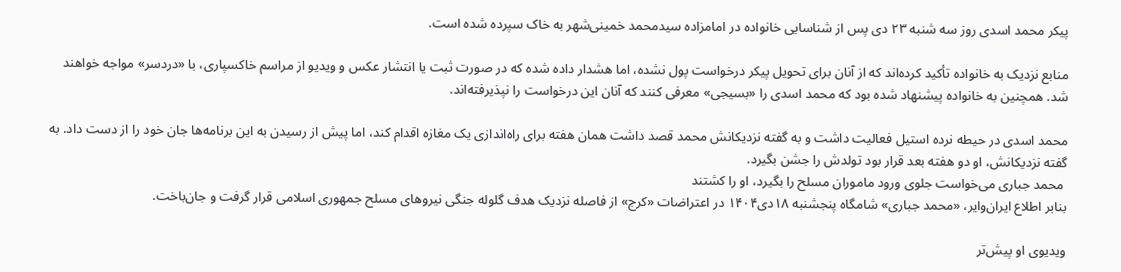پیکر محمد اسدی روز سه شنبه ۲۳ دی پس از شناسایی خانواده در امامزاده سیدمحمد خمینی‌شهر به خاک سپرده شده است.

منابع نزدیک به خانواده تأکید کرده‌اند که از آنان برای تحویل پیکر درخواست پول نشده، اما هشدار داده شده که در صورت ثبت یا انتشار عکس و ویدیو از مراسم خاکسپاری، با «دردسر» مواجه خواهند شد. همچنین به خانواده پیشنهاد شده بود که محمد اسدی را «بسیجی» معرفی کنند که آنان این درخواست را نپذیرفته‌اند.

محمد اسدی در حیطه نرده استیل فعالیت داشت و به گفته نزدیکانش محمد قصد داشت همان هفته برای راه‌اندازی یک مغازه اقدام کند، اما پیش از رسیدن به این برنامه‌ها جان خود را از دست داد. به گفته نزدیکانش، او دو هفته بعد قرار بود تولدش را جشن بگیرد.
 محمد جباری می‌خواست جلوی ورود ماموران مسلح را بگیرد، او را کشتند
بنابر اطلاع ایران‌وایر، «محمد جباری» شامگاه پنجشنبه ۱۸دی۱۴۰۴ در اعتراضات «کرج» از فاصله نزدیک هدف گلوله جنگی نیروهای مسلح جمهوری اسلامی قرار گرفت و جان‌باخت.

ویدیوی او پیش‌تر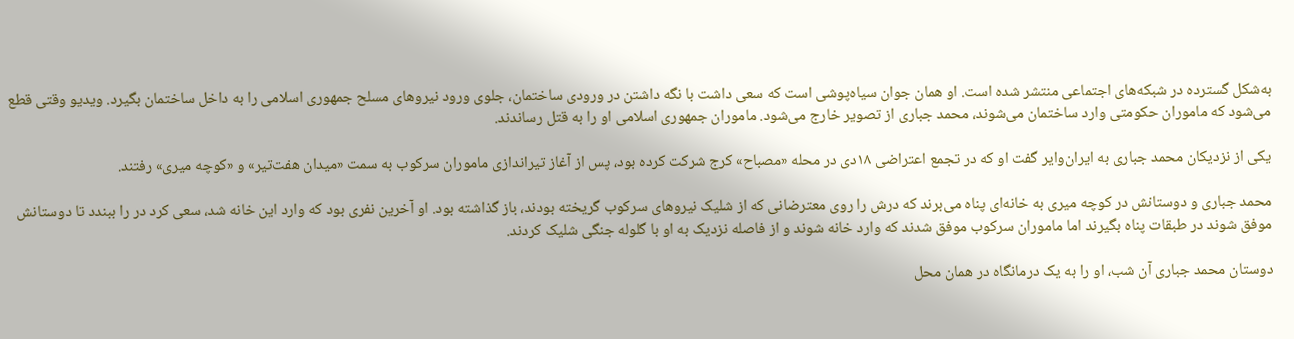به‌شکل گسترده در شبکه‌های اجتماعی منتشر شده است. او همان جوان سیاه‌پوشی است که سعی داشت با نگه داشتن در ورودی ساختمان، جلوی ورود نیروهای مسلح جمهوری اسلامی را به داخل ساختمان بگیرد. ویدیو وقتی قطع می‌شود که ماموران حکومتی وارد ساختمان می‌شوند، محمد جباری از تصویر خارج می‌شود. ماموران جمهوری اسلامی او را به قتل رساندند.

یکی از نزدیکان محمد جباری به ایران‌وایر گفت او که در تجمع اعتراضی ۱۸دی در محله «مصباح» کرج شرکت کرده بود، پس از آغاز تیراندازی ماموران سرکوب به سمت «میدان هفت‌تیر» و «کوچه میری» رفتند.

محمد جباری و دوستانش در کوچه میری به خانه‌ای پناه می‌برند که درش را روی معترضانی که از شلیک نیروهای سرکوب گریخته بودند، باز گذاشته بود. او آخرین نفری بود که وارد این خانه شد، سعی کرد در را ببندد تا دوستانش موفق شوند در طبقات پناه بگیرند اما ماموران سرکوب موفق شدند که وارد خانه شوند و از فاصله نزدیک به او با گلوله جنگی شلیک کردند.

دوستان محمد جباری آن شب، او را به یک درمانگاه در همان محل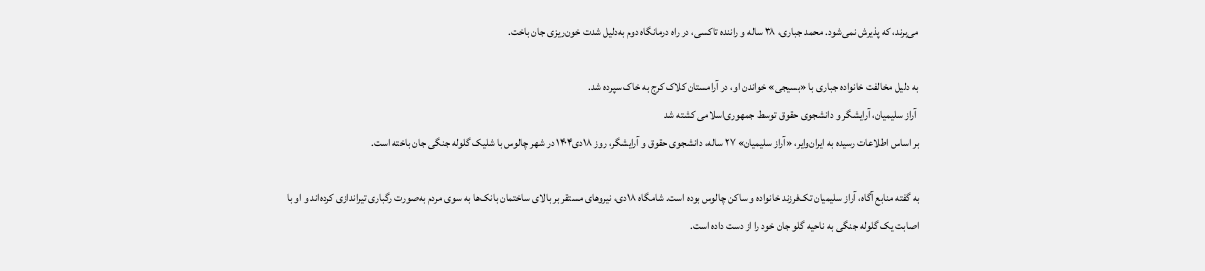می‌برند، که پذیرش نمی‌شود. محمد جباری، ۳۸ ساله و راننده تاکسی، در راه درمانگاه دوم به‌دلیل شدت خون‌ریزی جان باخت.

به دلیل مخالفت خانواده جباری با «بسیجی» خواندن او، در آرامستان کلاک کرج به خاک سپرده شد.
 آراز سلیمیان، آرایشگر و دانشجوی حقوق توسط جمهوری‌اسلامی کشته شد
بر اساس اطلاعات رسیده به ایران‌وایر، «آراز سلیمیان» ۲۷ ساله، دانشجوی حقوق و آرایشگر، روز ۱۸دی‌۱۴۰۴ در شهر چالوس با شلیک گلوله جنگی جان باخته است.

به گفته منابع آگاه، آراز سلیمیان تک‌فرزند خانواده و ساکن چالوس بوده است. شامگاه ۱۸دی، نیروهای مستقر بر بالای ساختمان بانک‌ها به سوی مردم به‌صورت رگباری تیراندازی کرده‌اند و او با اصابت یک گلوله جنگی به ناحیه گلو جان خود را از دست داده است.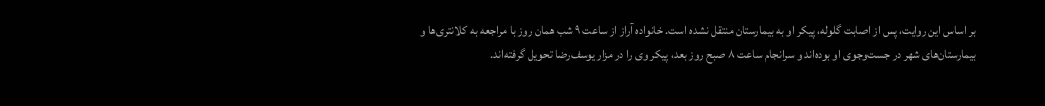بر اساس این روایت، پس از اصابت گلوله، پیکر او به بیمارستان منتقل نشده است. خانواده آراز از ساعت ۹ شب همان روز با مراجعه به کلانتری‌ها و بیمارستان‌های شهر در جست‌وجوی او بوده‌اند و سرانجام ساعت ۸ صبح روز بعد، پیکر وی را در مزار یوسف‌رضا تحویل گرفته‌اند.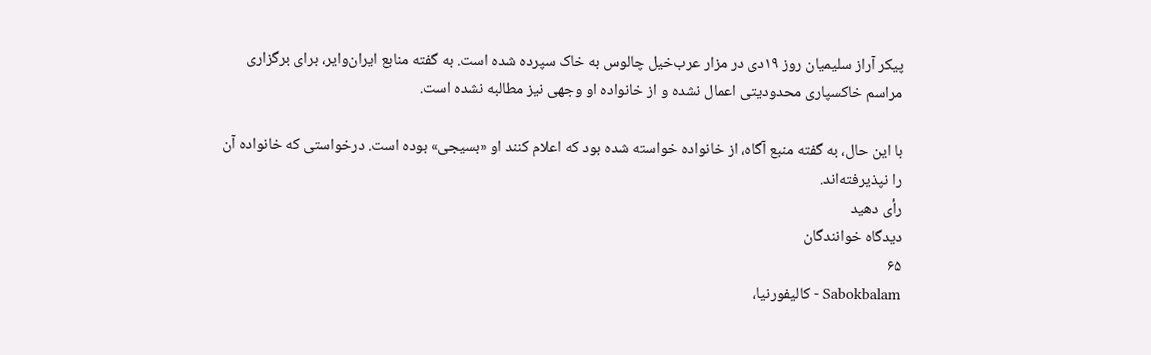پیکر آراز سلیمیان روز ۱۹دی‌ در مزار عرب‌خیل چالوس به خاک سپرده شده است. به گفته منابع ایران‌وایر، برای برگزاری مراسم خاکسپاری محدودیتی اعمال نشده و از خانواده او وجهی نیز مطالبه نشده است.

با این حال، به گفته منبع آگاه، از خانواده خواسته شده بود که اعلام کنند او «بسیجی» بوده است. درخواستی که خانواده آن را نپذیرفته‌اند.
رأی دهید
دیدگاه خوانندگان
۶۵
Sabokbalam - کالیفورنیا،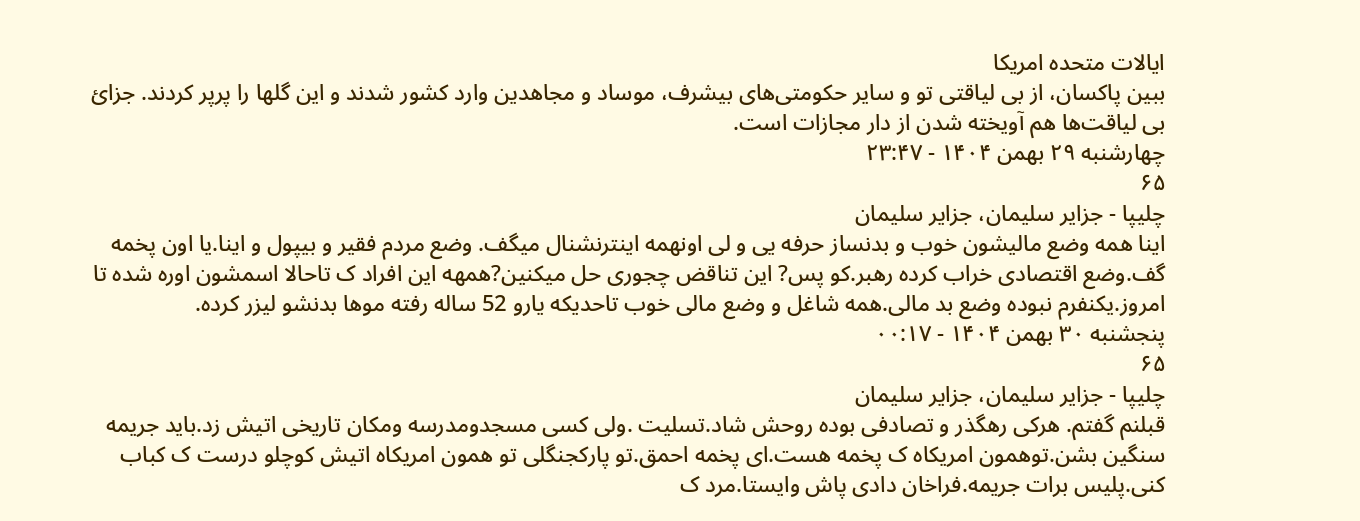ایالات متحده امریکا
ببین پاکسان، از بی‌ لیاقتی تو و سایر حکومتی‌های بیشرف، موساد و مجاهدین وارد کشور شدند و این گلها را پرپر کردند. جزائ بی‌ لیاقت‌ها هم آویخته شدن از دار مجازات است.
چهارشنبه ۲۹ بهمن ۱۴۰۴ - ۲۳:۴۷
۶۵
چلیپا - جزایر سلیمان، جزایر سلیمان
اینا همه وضع مالیشون خوب و بدنساز حرفه یی و لی اونهمه اینترنشنال میگف. وضع مردم فقیر و بیپول و اینا.یا اون پخمه گف.وضع اقتصادی خراب کرده رهبر.کو پس? این تناقض چجوری حل میکنین?همهه این افراد ک تاحالا اسمشون اوره شده تا امروز.یکنفرم نبوده وضع بد مالی.همه شاغل و وضع مالی خوب تاحدیکه یارو 52 ساله رفته موها بدنشو لیزر کرده.
پنجشنبه ۳۰ بهمن ۱۴۰۴ - ۰۰:۱۷
۶۵
چلیپا - جزایر سلیمان، جزایر سلیمان
قبلنم گفتم. هرکی رهگذر و تصادفی بوده روحش شاد.تسلیت .ولی کسی مسجدومدرسه ومکان تاریخی اتیش زد.باید جریمه سنگین بشن.توهمون امریکاه ک پخمه هست.ای پخمه احمق.تو پارکجنگلی تو همون امریکاه اتیش کوچلو درست ک کباب کنی.پلیس برات جریمه.فراخان دادی پاش وایستا.مرد ک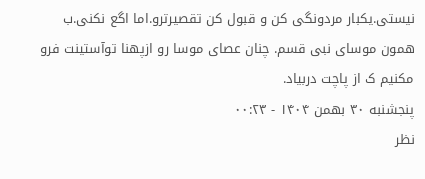نیستی.یکبار مردونگی کن و قبول کن تقصیرترو.اما اگع نکنی.ب همون موسای نبی قسم. چنان عصای موسا رو ازپهنا توآستینت فرو مکنیم ک از پاچت دربیاد.
پنجشنبه ۳۰ بهمن ۱۴۰۴ - ۰۰:۲۳
نظر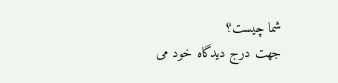شما چیست؟
جهت درج دیدگاه خود می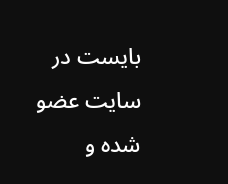بایست در سایت عضو شده و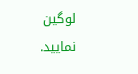لوگین نمایید.